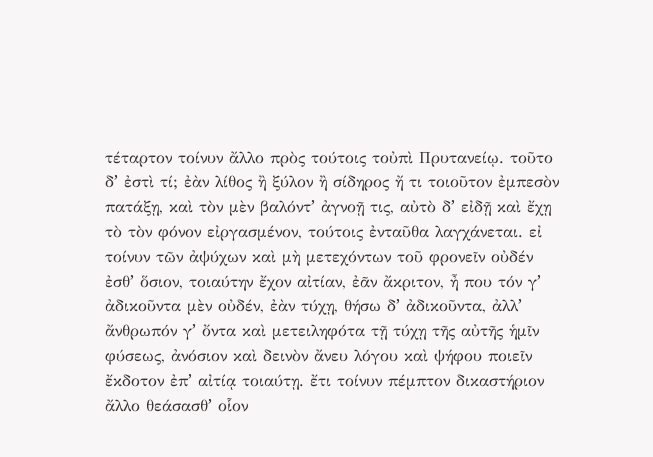τέταρτον τοίνυν ἄλλο πρὸς τούτοις τοὐπὶ Πρυτανείῳ. τοῦτο δʼ ἐστὶ τί; ἐὰν λίθος ἢ ξύλον ἢ σίδηρος ἤ τι τοιοῦτον ἐμπεσὸν πατάξῃ, καὶ τὸν μὲν βαλόντʼ ἀγνοῇ τις, αὐτὸ δʼ εἰδῇ καὶ ἔχῃ τὸ τὸν φόνον εἰργασμένον, τούτοις ἐνταῦθα λαγχάνεται. εἰ τοίνυν τῶν ἀψύχων καὶ μὴ μετεχόντων τοῦ φρονεῖν οὐδέν ἐσθʼ ὅσιον, τοιαύτην ἔχον αἰτίαν, ἐᾶν ἄκριτον, ἦ που τόν γʼ ἀδικοῦντα μὲν οὐδέν, ἐὰν τύχῃ, θήσω δʼ ἀδικοῦντα, ἀλλʼ ἄνθρωπόν γʼ ὄντα καὶ μετειληφότα τῇ τύχῃ τῆς αὐτῆς ἡμῖν φύσεως, ἀνόσιον καὶ δεινὸν ἄνευ λόγου καὶ ψήφου ποιεῖν ἔκδοτον ἐπʼ αἰτίᾳ τοιαύτῃ. ἔτι τοίνυν πέμπτον δικαστήριον ἄλλο θεάσασθʼ οἷον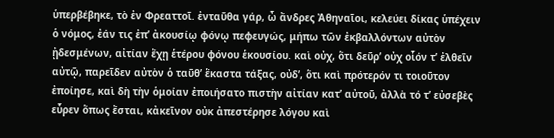ὑπερβέβηκε, τὸ ἐν Φρεαττοῖ. ἐνταῦθα γάρ, ὦ ἄνδρες Ἀθηναῖοι, κελεύει δίκας ὑπέχειν ὁ νόμος, ἐάν τις ἐπʼ ἀκουσίῳ φόνῳ πεφευγώς, μήπω τῶν ἐκβαλλόντων αὐτὸν ᾐδεσμένων, αἰτίαν ἔχῃ ἑτέρου φόνου ἑκουσίου. καὶ οὐχ, ὅτι δεῦρʼ οὐχ οἷόν τʼ ἐλθεῖν αὐτῷ, παρεῖδεν αὐτὸν ὁ ταῦθʼ ἕκαστα τάξας, οὐδʼ, ὅτι καὶ πρότερόν τι τοιοῦτον ἐποίησε, καὶ δὴ τὴν ὁμοίαν ἐποιήσατο πιστὴν αἰτίαν κατʼ αὐτοῦ, ἀλλὰ τό τʼ εὐσεβὲς εὗρεν ὅπως ἔσται, κἀκεῖνον οὐκ ἀπεστέρησε λόγου καὶ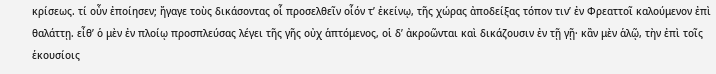κρίσεως. τί οὖν ἐποίησεν; ἤγαγε τοὺς δικάσοντας οἷ προσελθεῖν οἷόν τʼ ἐκείνῳ, τῆς χώρας ἀποδείξας τόπον τινʼ ἐν Φρεαττοῖ καλούμενον ἐπὶ θαλάττῃ. εἶθʼ ὁ μὲν ἐν πλοίῳ προσπλεύσας λέγει τῆς γῆς οὐχ ἁπτόμενος, οἱ δʼ ἀκροῶνται καὶ δικάζουσιν ἐν τῇ γῇ· κἂν μὲν ἁλῷ, τὴν ἐπὶ τοῖς ἑκουσίοις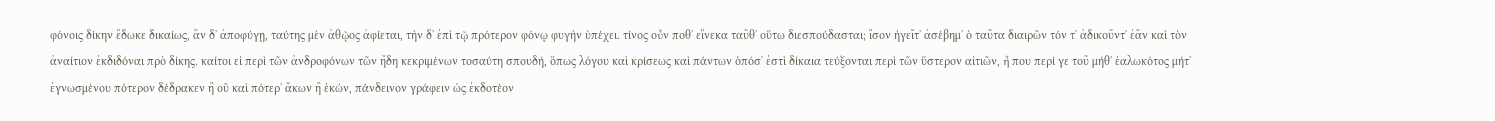φόνοις δίκην ἔδωκε δικαίως, ἂν δʼ ἀποφύγῃ, ταύτης μὲν ἀθῷος ἀφίεται, τὴν δʼ ἐπὶ τῷ πρότερον φόνῳ φυγὴν ὑπέχει. τίνος οὖν ποθʼ εἵνεκα ταῦθʼ οὕτω διεσπούδασται; ἴσον ἡγεῖτʼ ἀσέβημʼ ὁ ταῦτα διαιρῶν τόν τʼ ἀδικοῦντʼ ἐᾶν καὶ τὸν ἀναίτιον ἐκδιδόναι πρὸ δίκης. καίτοι εἰ περὶ τῶν ἀνδροφόνων τῶν ἤδη κεκριμένων τοσαύτη σπουδή, ὅπως λόγου καὶ κρίσεως καὶ πάντων ὁπόσʼ ἐστὶ δίκαια τεύξονται περὶ τῶν ὕστερον αἰτιῶν, ἦ που περί γε τοῦ μήθʼ ἑαλωκότος μήτʼ ἐγνωσμένου πότερον δέδρακεν ἢ οὒ καὶ πότερʼ ἄκων ἢ ἑκών, πάνδεινον γράφειν ὡς ἐκδοτέον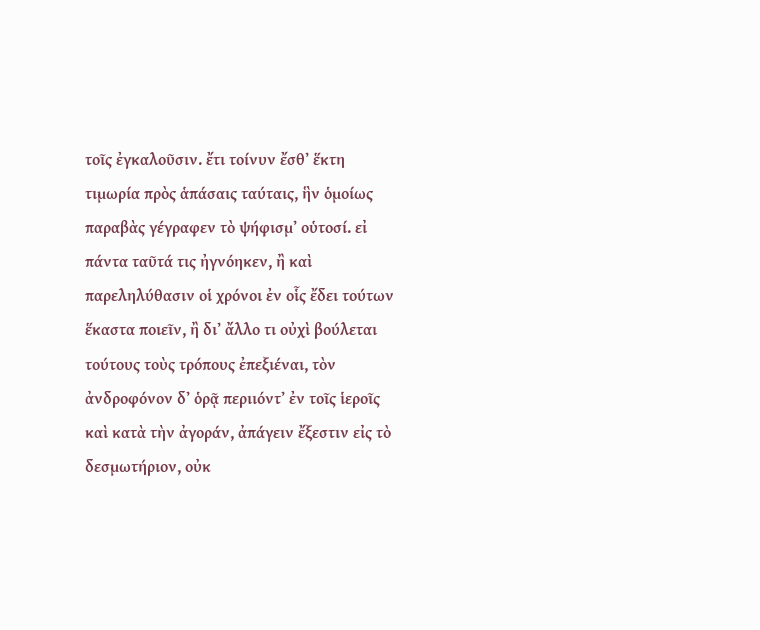τοῖς ἐγκαλοῦσιν. ἔτι τοίνυν ἔσθʼ ἕκτη τιμωρία πρὸς ἁπάσαις ταύταις, ἣν ὁμοίως παραβὰς γέγραφεν τὸ ψήφισμʼ οὑτοσί. εἰ πάντα ταῦτά τις ἠγνόηκεν, ἢ καὶ παρεληλύθασιν οἱ χρόνοι ἐν οἷς ἔδει τούτων ἕκαστα ποιεῖν, ἢ διʼ ἄλλο τι οὐχὶ βούλεται τούτους τοὺς τρόπους ἐπεξιέναι, τὸν ἀνδροφόνον δʼ ὁρᾷ περιιόντʼ ἐν τοῖς ἱεροῖς καὶ κατὰ τὴν ἀγοράν, ἀπάγειν ἔξεστιν εἰς τὸ δεσμωτήριον, οὐκ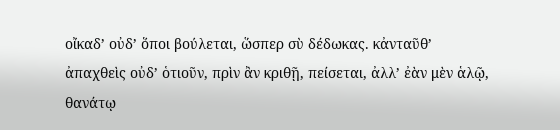οἴκαδʼ οὐδʼ ὅποι βούλεται, ὥσπερ σὺ δέδωκας. κἀνταῦθʼ ἀπαχθεὶς οὐδʼ ὁτιοῦν, πρὶν ἂν κριθῇ, πείσεται, ἀλλʼ ἐὰν μὲν ἁλῷ, θανάτῳ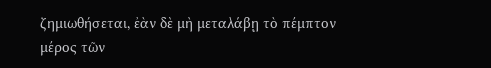ζημιωθήσεται, ἐὰν δὲ μὴ μεταλάβῃ τὸ πέμπτον μέρος τῶν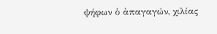ψήφων ὁ ἀπαγαγών, χιλίας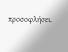προσοφλήσει.